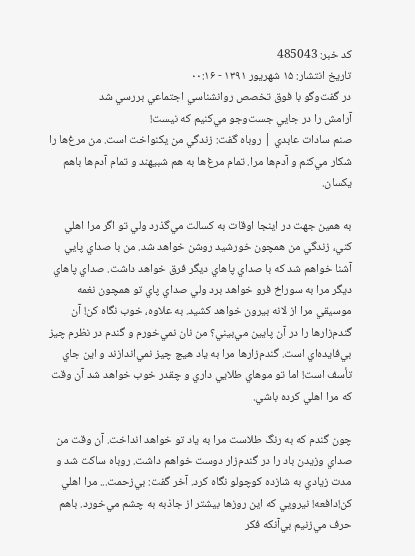کد خبر: 485043
تاریخ انتشار: ۱۵ شهريور ۱۳۹۱ - ۰۰:۱۶
در گفت‌وگو با فوق تخصص روانشناسي اجتماعي بررسي شد
آرامش را در جايي جست‌وجو مي‌كنيم كه نيست!
صنم سادات عابدي | روباه گفت: زندگي من يكنواخت است. من مرغ‌ها را شكار مي‌كنم و آدم‌ها مرا. تمام مرغ‌ها به هم شبيهند و تمام آدم‌ها باهم يكسان.

به همين جهت در اينجا اوقات به كسالت مي‌گذرد ولي تو اگر مرا اهلي كني، زندگي من همچون خورشيد روشن خواهد شد. من با صداي پايي آشنا خواهم شد كه با صداي پاهاي ديگر فرق خواهد داشت. صداي پاهاي ديگر مرا به سوراخ فرو خواهد برد ولي صداي پاي تو همچون نغمه موسيقي مرا از لانه بيرون خواهد كشيد. به علاوه، خوب نگاه كن! آن گندم‌زارها را در آن پايين مي‌بيني؟ من نان نمي‌خورم و گندم در نظرم چيز بي‌فايده‌اي است. گندم‌زارها مرا به ياد هيچ چيز نمي‌اندازند و اين جاي تأسف است! اما تو موهاي طلايي داري و چقدر خوب خواهد شد آن وقت كه مرا اهلي كرده باشي.

چون گندم كه به رنگ طلاست مرا به ياد تو خواهد انداخت. آن وقت من صداي وزيدن باد را در گندم‌زار دوست خواهم داشت. روباه ساكت شد و مدت زيادي به شازده كوچولو نگاه كرد. آخر گفت: بي‌زحمت... مرا اهلي كن!دافعه! نيرويي كه اين روزها بيشتر از جاذبه به چشم مي‌خورد. باهم حرف مي‌زنيم بي‌آنكه فكر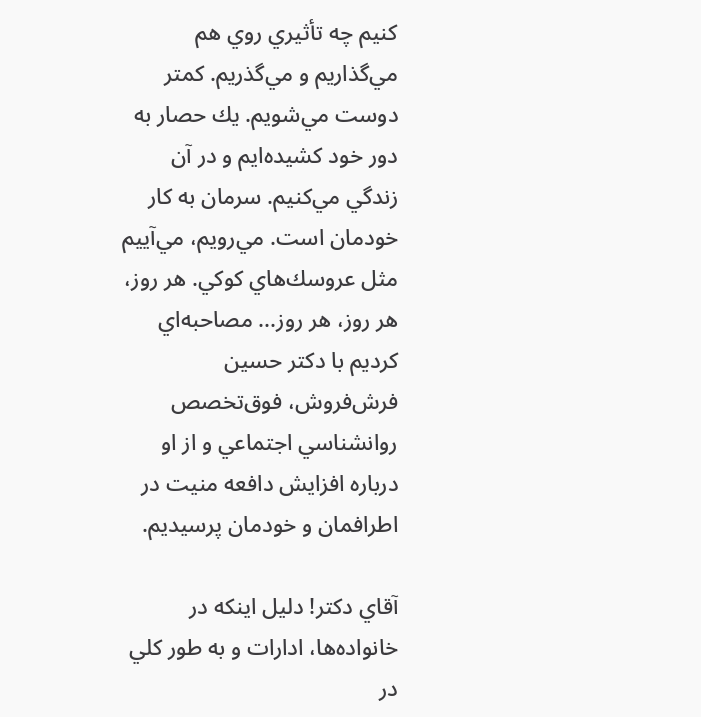كنيم چه تأثيري روي هم مي‌گذاريم و مي‌گذريم. كمتر دوست مي‌شويم. يك حصار به دور خود كشيده‌ايم و در آن زندگي مي‌كنيم. سرمان به كار خودمان است. مي‌رويم، مي‌آييم مثل عروسك‌هاي كوكي. هر روز، هر روز، هر روز... مصاحبه‌اي كرديم با دكتر حسين فرش‌فروش، فوق‌تخصص روانشناسي اجتماعي و از او در‌باره افزايش دافعه منيت در اطرافمان و خودمان پرسيديم.

آقاي دكتر! دليل اينكه در خانواده‌ها، ادارات و به طور كلي در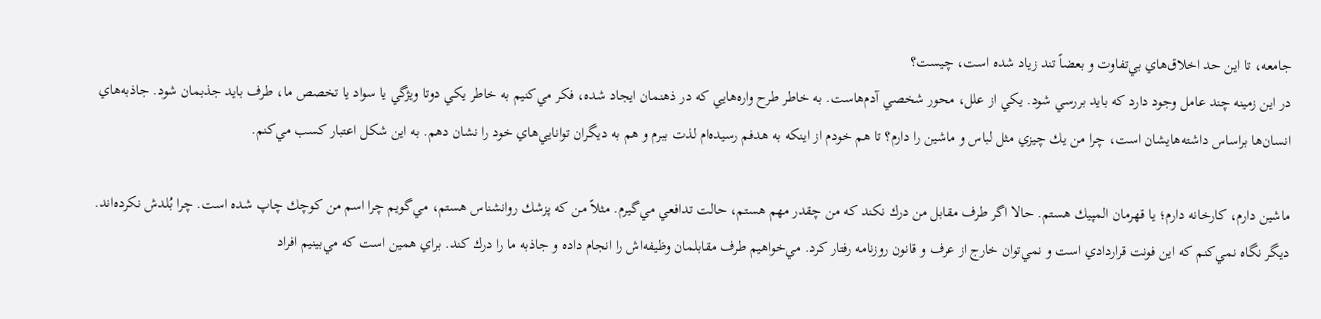جامعه، تا اين حد اخلاق‌هاي بي‌تفاوت و بعضاً تند زياد شده است، چيست؟
در اين زمينه چند عامل وجود دارد كه بايد بررسي شود. يكي از علل، محور شخصي آدم‌هاست. به خاطر طرح واره‌هايي كه در ذهنمان ايجاد شده، فكر مي‌كنيم به خاطر يكي دوتا ويژگي يا سواد يا تخصص ما، طرف بايد جذبمان شود. جاذبه‌هاي انسان‌ها براساس داشته‌هايشان است، چرا من يك چيزي مثل لباس و ماشين را ‌دارم؟ تا هم خودم از اينكه به هدفم رسيده‌ام لذت ببرم و هم به ديگران توانايي‌هاي خود را نشان دهم. به اين شكل اعتبار كسب مي‌كنم.

ماشين دارم، كارخانه دارم؛ يا قهرمان المپيك هستم. حالا اگر طرف مقابل من درك نكند كه من چقدر مهم هستم، حالت تدافعي مي‌گيرم. مثلاً من كه پزشك روانشناس هستم، مي‌گويم چرا اسم من كوچك چاپ شده است. چرا بُلدش نكرده‌اند. ديگر نگاه نمي‌كنم كه اين فونت قراردادي است و نمي‌توان خارج از عرف و قانون روزنامه رفتار كرد. مي‌خواهيم طرف مقابلمان وظيفه‌اش را انجام داده و جاذبه ما را درك كند. براي همين است كه مي‌بينيم افراد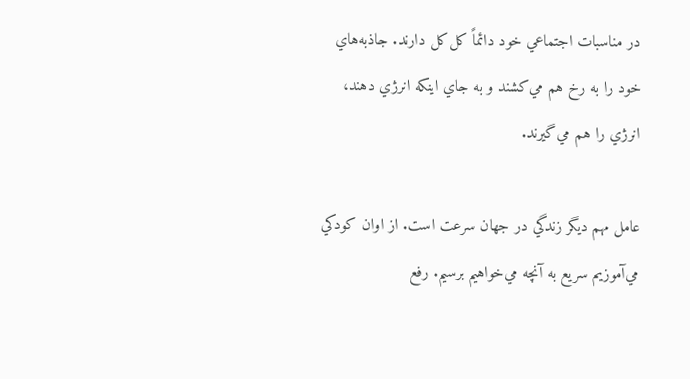در مناسبات اجتماعي خود دائماً كل‌كل دارند. جاذبه‌هاي خود را به رخ هم مي‌كشند و به جاي اينكه انرژي دهند، انرژي را هم مي‌گيرند.

عامل مهم ديگر زندگي در جهان سرعت است. از اوان كودكي مي‌آموزيم سريع به آنچه مي‌خواهيم برسيم. رفع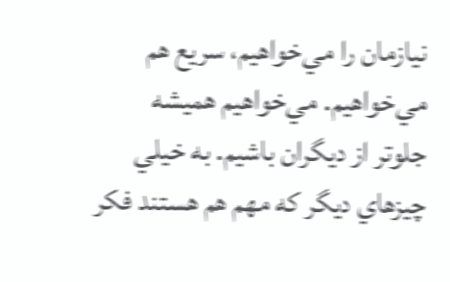نيازمان را مي‌خواهيم، سريع هم مي‌خواهيم. مي‌خواهيم هميشه جلوتر از ديگران باشيم. به خيلي چيزهاي ديگر كه مهم هم هستند فكر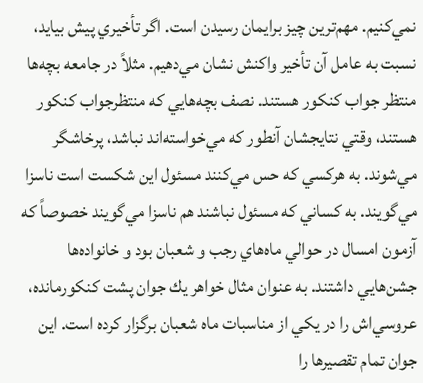نمي‌كنيم. مهم‌ترين چيز برايمان رسيدن است. اگر تأخيري پيش بيايد، نسبت به عامل آن تأخير واكنش نشان مي‌دهيم. مثلاً در جامعه بچه‌ها منتظر جواب كنكور هستند. نصف بچه‌هايي كه منتظرجواب كنكور هستند، وقتي نتايجشان آنطور كه مي‌خواسته‌اند نباشد، پرخاشگر مي‌شوند. به هركسي كه حس مي‌كنند مسئول اين شكست است ناسزا مي‌گويند. به كساني كه مسئول نباشند هم ناسزا مي‌گويند خصوصاً كه آزمون امسال در حوالي ماه‌هاي رجب و شعبان بود و خانواده‌ها جشن‌هايي داشتند. به عنوان مثال خواهر يك جوان پشت كنكورمانده، عروسي‌اش را در يكي از مناسبات ماه شعبان برگزار كرده است. اين جوان تمام تقصيرها را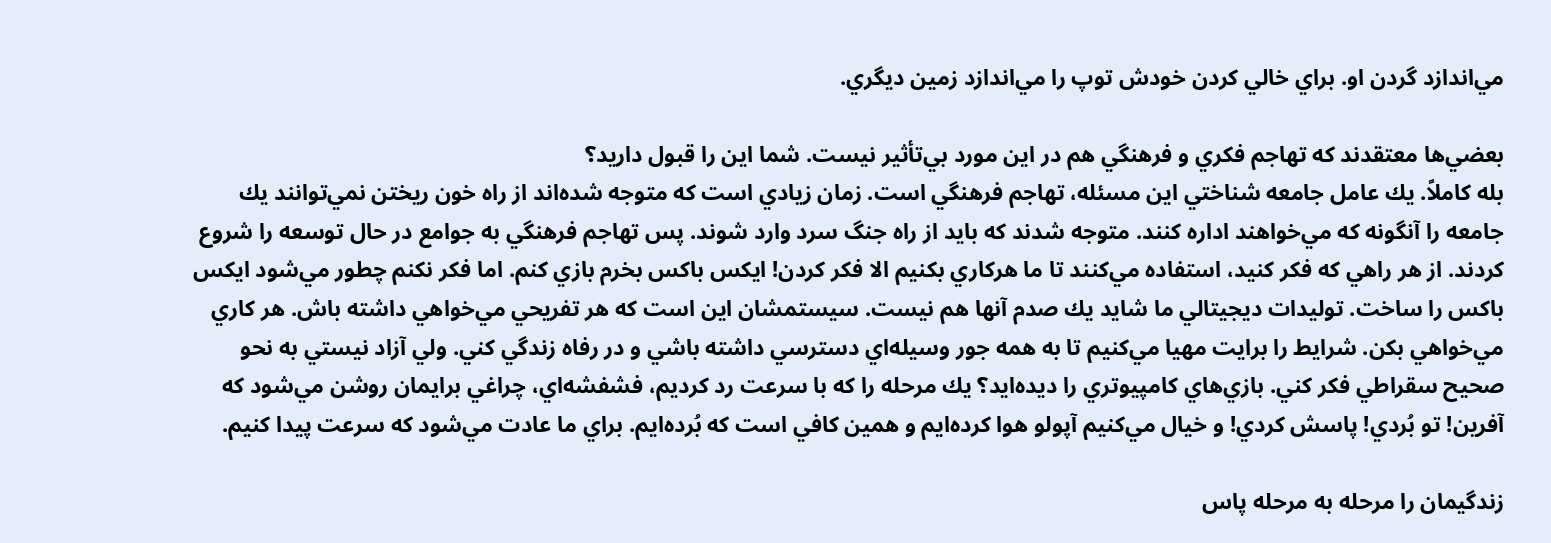مي‌اندازد گردن او. براي خالي كردن خودش توپ را مي‌اندازد زمين ديگري.

بعضي‌ها معتقدند كه تهاجم فكري و فرهنگي هم در اين مورد بي‌تأثير نيست. شما اين را قبول داريد؟
بله كاملاً. يك عامل جامعه شناختي اين مسئله، تهاجم فرهنگي است. زمان زيادي است كه متوجه شده‌اند از راه خون ريختن نمي‌توانند يك جامعه را آنگونه كه مي‌خواهند اداره كنند. متوجه شدند كه بايد از راه جنگ سرد وارد شوند. پس تهاجم فرهنگي به جوامع در حال توسعه را شروع كردند. از هر راهي كه فكر كنيد، استفاده مي‌كنند تا ما هركاري بكنيم الا فكر كردن! ايكس باكس بخرم بازي كنم. اما فكر نكنم چطور مي‌شود ايكس باكس را ساخت. توليدات ديجيتالي ما شايد يك صدم آنها هم نيست. سيستمشان اين است كه هر تفريحي مي‌خواهي داشته باش. هر كاري مي‌خواهي بكن. شرايط را برايت مهيا مي‌كنيم تا به همه جور وسيله‌اي دسترسي داشته باشي و در رفاه زندگي كني. ولي آزاد نيستي به نحو صحيح سقراطي فكر كني. بازي‌هاي كامپيوتري را ديده‌ايد؟ يك مرحله را كه با سرعت رد كرديم، فشفشه‌اي، چراغي برايمان روشن مي‌شود كه آفرين! تو بُردي! پاسش كردي! و خيال مي‌كنيم آپولو هوا كرده‌ايم و همين كافي است كه بُرده‌ايم. براي ما عادت مي‌شود كه سرعت پيدا كنيم.

زندگيمان را مرحله به مرحله پاس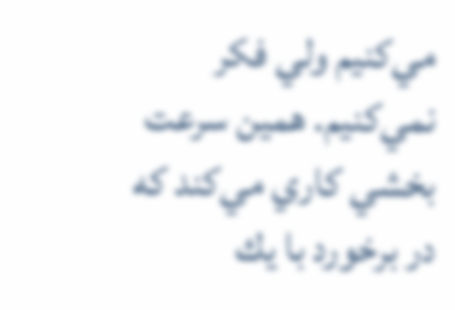مي‌كنيم ولي فكر نمي‌كنيم. همين سرعت بخشي كاري مي‌كند كه در برخورد با يك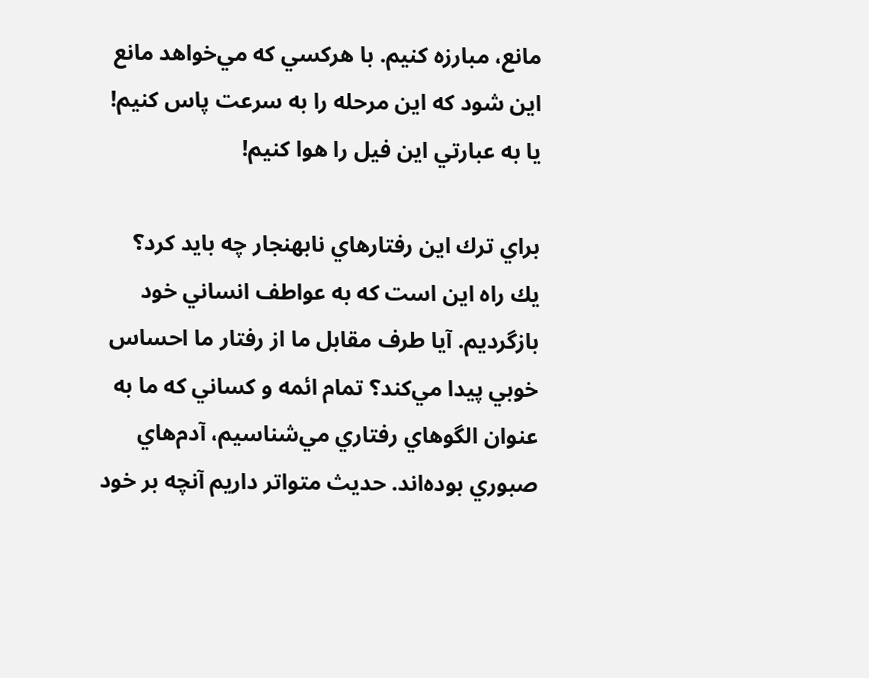مانع، مبارزه ‌كنيم. با هركسي كه مي‌خواهد مانع اين شود كه اين مرحله را به سرعت پاس كنيم! يا به عبارتي اين فيل را هوا كنيم!

براي ترك اين رفتارهاي نابهنجار چه بايد كرد؟
يك راه اين است كه به عواطف انساني خود بازگرديم. آيا طرف مقابل ما از رفتار ما احساس خوبي پيدا مي‌كند؟ تمام ائمه و كساني كه ما به عنوان الگوهاي رفتاري مي‌شناسيم، آدم‌هاي صبوري بوده‌اند. حديث متواتر داريم آنچه بر خود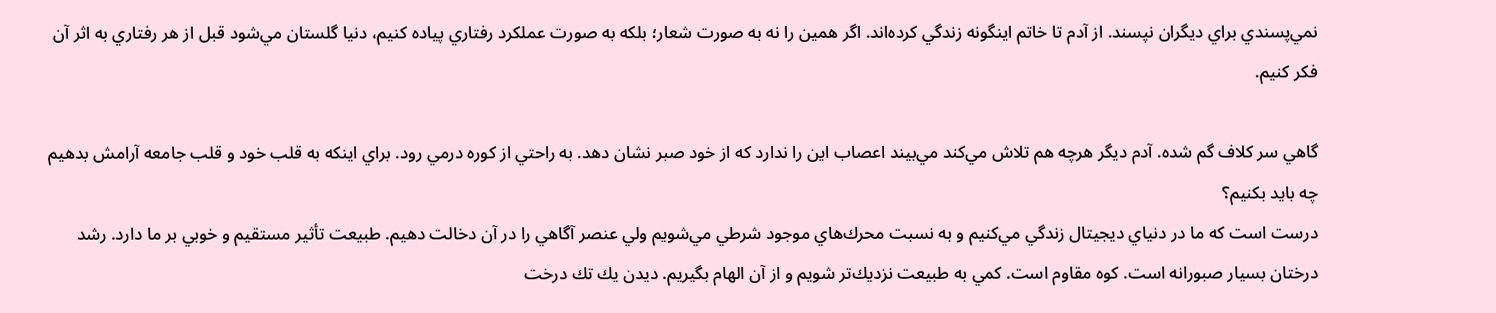نمي‌پسندي براي ديگران نپسند. از آدم تا خاتم اينگونه زندگي كرده‌اند. اگر همين را نه به صورت شعار؛ بلكه به صورت عملكرد رفتاري پياده كنيم، دنيا گلستان مي‌شود قبل از هر رفتاري به اثر آن فكر كنيم.

گاهي سر كلاف گم شده. آدم ديگر هرچه هم تلاش مي‌كند مي‌بيند اعصاب اين را ندارد كه از خود صبر نشان دهد. به راحتي از كوره درمي رود. براي اينكه به قلب خود و قلب جامعه آرامش بدهيم چه بايد بكنيم؟
درست است كه ما در دنياي ديجيتال زندگي مي‌كنيم و به نسبت محرك‌هاي موجود شرطي مي‌شويم ولي عنصر آگاهي را در آن دخالت دهيم. طبيعت تأثير مستقيم و خوبي بر ما دارد. رشد درختان بسيار صبورانه است. كوه مقاوم است. كمي به طبيعت نزديك‌تر شويم و از آن الهام بگيريم. ديدن يك تك درخت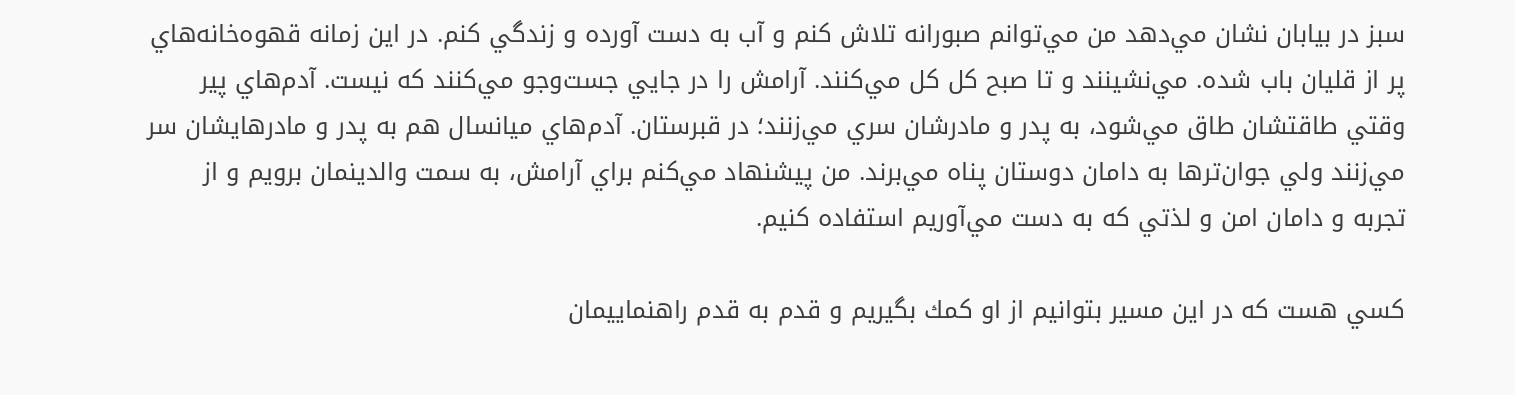سبز در بيابان نشان مي‌دهد من مي‌توانم صبورانه تلاش كنم و آب به دست آورده و زندگي كنم. در اين زمانه قهوه‌خانه‌هاي پر از قليان باب شده. مي‌نشينند و تا صبح كل كل مي‌كنند. آرامش را در جايي جست‌وجو مي‌كنند كه نيست. آدم‌هاي پير وقتي طاقتشان طاق مي‌شود، به پدر و مادرشان سري مي‌زنند؛ در قبرستان. آدم‌هاي ميانسال هم به پدر و مادرهايشان سر مي‌زنند ولي جوان‌ترها به دامان دوستان پناه مي‌برند. من پيشنهاد مي‌كنم براي آرامش، به سمت والدينمان برويم و از تجربه و دامان امن و لذتي كه به دست مي‌آوريم استفاده كنيم.

كسي هست كه در اين مسير بتوانيم از او كمك بگيريم و قدم به قدم راهنماييمان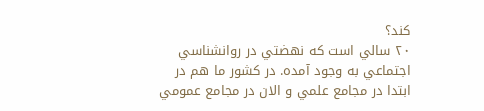كند؟
۲۰ سالي است كه نهضتي در روانشناسي اجتماعي به وجود آمده. در كشور ما هم در ابتدا در مجامع علمي و الان در مجامع عمومي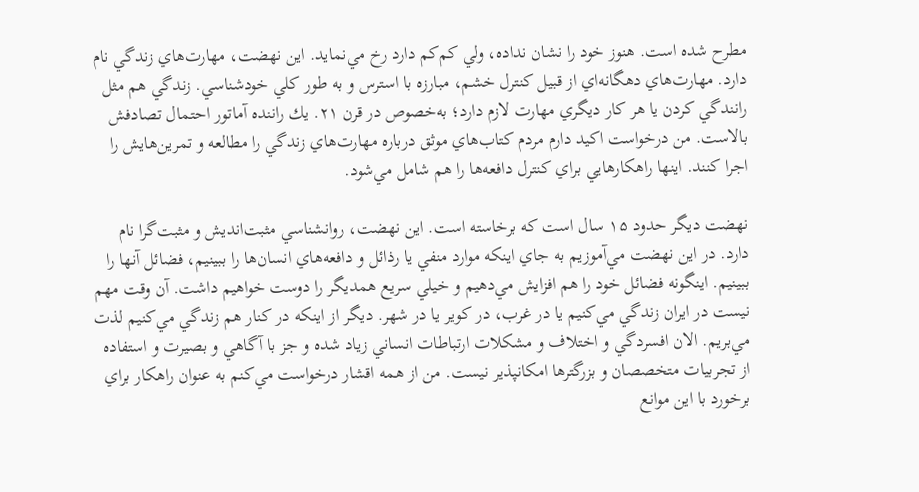مطرح شده است. هنوز خود را نشان نداده، ولي كم‌كم دارد رخ مي‌نمايد. اين نهضت، مهارت‌هاي زندگي نام دارد. مهارت‌هاي دهگانه‌اي از قبيل كنترل خشم، مبارزه با استرس و به طور كلي خودشناسي. زندگي هم مثل رانندگي كردن يا هر كار ديگري مهارت لازم دارد؛ به‌خصوص در قرن ۲۱. يك راننده آماتور احتمال تصادفش بالاست. من درخواست اكيد دارم مردم كتاب‌هاي موثق درباره مهارت‌هاي زندگي را مطالعه و تمرين‌هايش را اجرا كنند. اينها راهكارهايي براي كنترل دافعه‌ها را هم شامل مي‌شود.

نهضت ديگر حدود ۱۵ سال است كه برخاسته است. اين نهضت، روانشناسي مثبت‌انديش و مثبت‌گرا نام دارد. در اين نهضت مي‌آموزيم به جاي اينكه موارد منفي يا رذائل و دافعه‌هاي انسان‌ها را ببينيم، فضائل آنها را ببينيم. اينگونه فضائل خود را هم افزايش مي‌دهيم و خيلي سريع همديگر را دوست خواهيم داشت. آن وقت مهم نيست در ايران زندگي مي‌كنيم يا در غرب، در كوير يا در شهر. ديگر از اينكه در كنار هم زندگي مي‌كنيم لذت مي‌بريم. الان افسردگي و اختلاف و مشكلات ارتباطات انساني زياد شده و جز با آگاهي و بصيرت و استفاده از تجربيات متخصصان و بزرگترها امكانپذير نيست. من از همه اقشار درخواست مي‌كنم به عنوان راهكار براي برخورد با اين موانع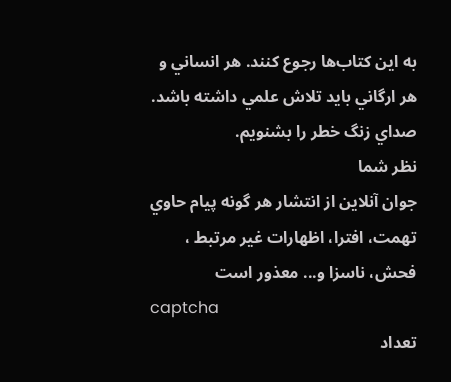به اين كتاب‌ها رجوع كنند. هر انساني و هر ارگاني بايد تلاش علمي داشته باشد. صداي زنگ خطر را بشنويم.
نظر شما
جوان آنلاين از انتشار هر گونه پيام حاوي تهمت، افترا، اظهارات غير مرتبط ، فحش، ناسزا و... معذور است
captcha
تعداد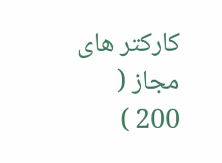کارکتر های مجاز ( 200 )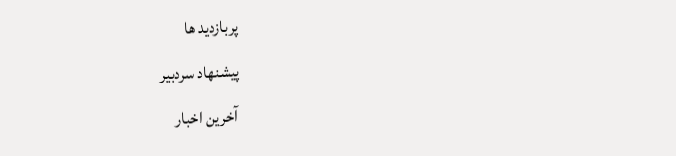پربازدید ها
پیشنهاد سردبیر
آخرین اخبار